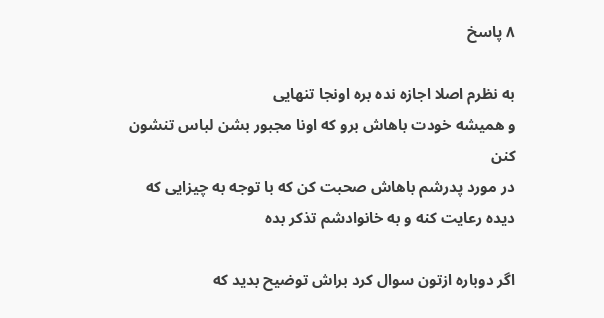۸ پاسخ

به نظرم اصلا اجازه نده بره اونجا تنهایی
و همیشه خودت باهاش برو که اونا مجبور بشن لباس تنشون کنن
در مورد پدرشم باهاش صحبت کن که با توجه به چیزایی که دیده رعایت کنه و به خانوادشم تذکر بده

اگر دوباره ازتون سوال کرد براش توضیح بدید که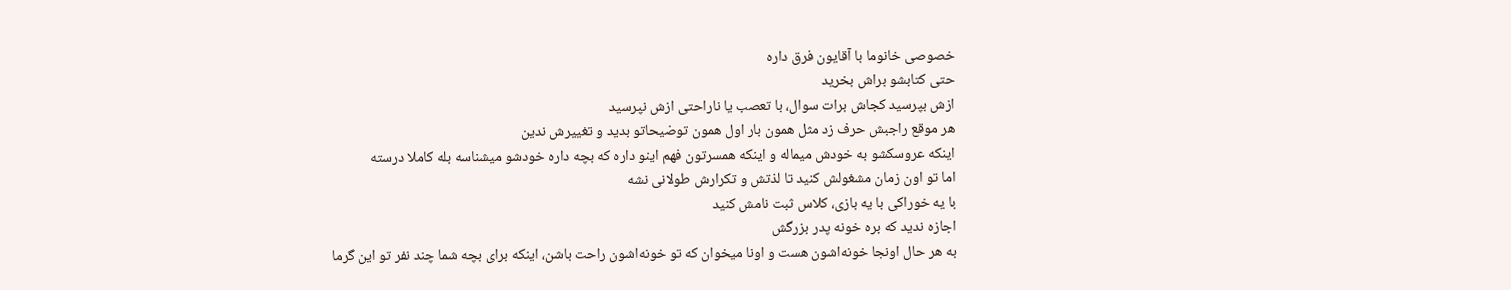خصوصی خانوما با آقایون فرق داره
حتی کتابشو براش بخرید
ازش بپرسید کجاش برات سوال، با تعصب یا ناراحتی ازش نپرسید
هر موقع راجبش حرف زد مثل همون بار اول همون توضیحاتو بدید و تغییرش ندین
اینکه عروسکشو به خودش میماله و اینکه همسرتون فهم اینو داره که بچه داره خودشو میشناسه بله کاملا درسته
اما تو اون زمان مشغولش کنید تا لذتش و تکرارش طولانی نشه
با یه خوراکی با یه بازی، کلاس ثبت نامش کنید
اجازه ندید که بره خونه پدر بزرگش
به هر حال اونجا خونه‌اشون هست و اونا میخوان که تو خونه‌اشون راحت باشن، اینکه برای بچه شما چند نفر تو این گرما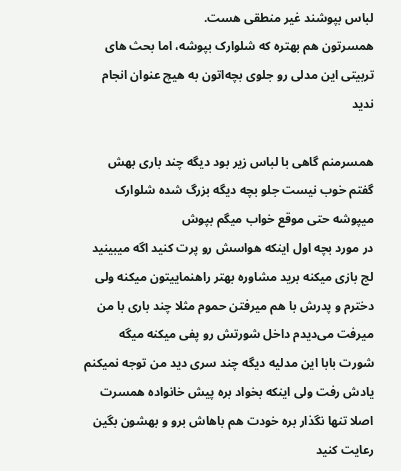لباس بپوشند غیر منطقی هست.
همسرتون هم بهتره که شلوارک بپوشه، اما بحث های تربیتی این مدلی رو جلوی بچه‌اتون به هیچ عنوان انجام ندید

همسرمنم گاهی با لباس زیر بود دیگه چند باری بهش گفتم خوب نیست جلو بچه دیگه بزرگ شده شلوارک میپوشه حتی موقع خواب میگم بپوش
در مورد بچه اول اینکه هواسش رو پرت کنید اگه میبینید لج بازی میکنه برید مشاوره بهتر راهنماییتون میکنه ولی دخترم و پدرش با هم میرفتن حموم مثلا چند باری با من میرفت می‌دیدم داخل شورتش رو پفی میکنه میگه شورت بابا این مدلیه دیگه چند سری دید من توجه نمیکنم یادش رفت ولی اینکه بخواد بره پیش خانواده همسرت اصلا تنها نگذار بره خودت هم باهاش برو و بهشون بگین رعایت کنید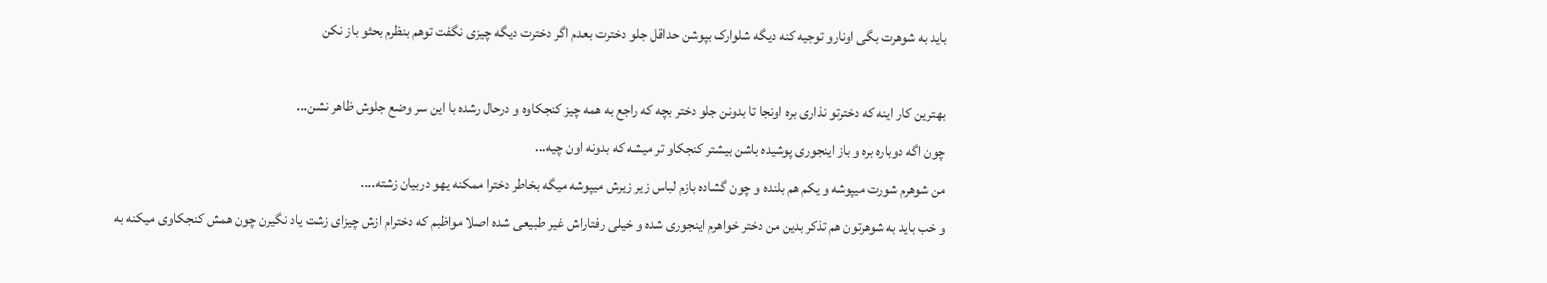باید به شوهرت بگی اونارو توجیه کنه دیگه شلوارک بپوشن حداقل جلو دخترت بعدم اگر دخترت دیگه چیزی نگفت توهم بنظرم بحثو باز نکن

بهترین کار اینه که دخترتو نذاری بره اونجا تا بدونن جلو دختر بچه که راجع به همه چیز کنجکاوه و درحال رشده با این سر وضع جلوش ظاهر نشن...
چون اگه دوباره بره و باز اینجوری پوشیده باشن بیشتر کنجکاو تر میشه که بدونه اون چیه...
من شوهرم شورت میپوشه و یکم هم بلنده و چون گشاده بازم لباس زیر زیرش میپوشه میگه بخاطر دخترا ممکنه یهو دربیان زشته....
و خب باید به شوهرتون هم تذکر بدین من دختر خواهرم اینجوری شده و خیلی رفتاراش غیر طبیعی شده اصلا مواظبم که دخترام ازش چیزای زشت یاد نگیرن چون همش کنجکاوی میکنه به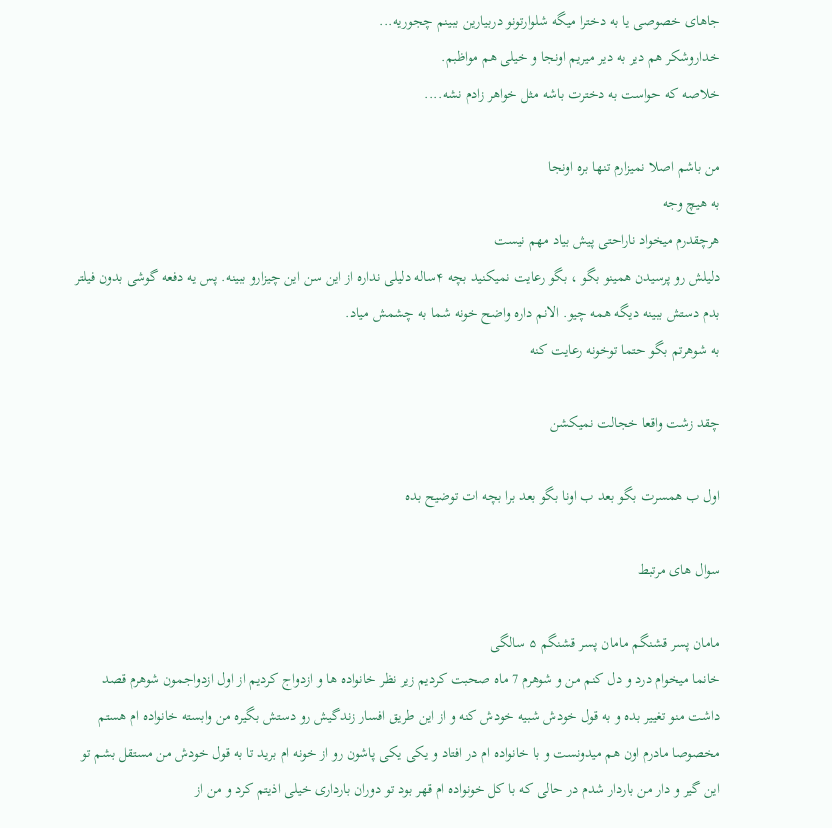جاهای خصوصی یا به دخترا میگه شلوارتونو دربیارین ببینم چجوریه...
خداروشکر هم دیر به دیر میریم اونجا و خیلی هم مواظبم.
خلاصه که حواست به دخترت باشه مثل خواهر زادم نشه....

من باشم اصلا نمیزارم تنها بره اونجا
به هیچ وجه
هرچقدرم میخواد ناراحتی پیش بیاد مهم نیست
دلیلش رو پرسیدن همینو بگو ، بگو رعایت نمیکنید بچه ۴ساله دلیلی نداره از این سن این چیزارو ببینه. پس یه دفعه گوشی بدون فیلتر بدم دستش ببینه دیگه همه چیو. الانم داره واضح خونه شما به چشمش میاد.
به شوهرتم بگو حتما توخونه رعایت کنه

چقد زشت واقعا خجالت نمیکشن

اول ب همسرت بگو بعد ب اونا بگو بعد برا بچه ات توضیح بده

سوال های مرتبط

مامان پسر قشنگم مامان پسر قشنگم ۵ سالگی
خانما میخوام درد و دل کنم من و شوهرم 7 ماه صحبت کردیم زیر نظر خانواده ها و ازدواج کردیم از اول ازدواجمون شوهرم قصد داشت منو تغییر بده و به قول خودش شبیه خودش کنه و از این طریق افسار زندگیش رو دستش بگیره من وابسته خانواده ام هستم مخصوصا مادرم اون هم میدونست و با خانواده ام در افتاد و یکی یکی پاشون رو از خونه ام برید تا به قول خودش من مستقل بشم تو این گیر و دار من باردار شدم در حالی که با کل خونواده ام قهر بود تو دوران بارداری خیلی اذیتم کرد و من از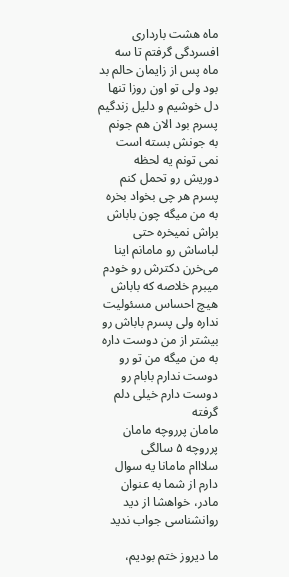ماه هشت بارداری افسردگی گرفتم تا سه ماه پس از زایمان حالم بد بود ولی تو اون روزا تنها دل خوشیم و دلیل زندگیم پسرم بود الان هم جونم به جونش بسته است نمی تونم یه لحظه دوریش رو تحمل کنم پسرم هر چی بخواد بخره به من میگه چون باباش براش نمیخره حتی لباساش رو مامانم اینا می‌خرن دکترش رو خودم میبرم خلاصه که باباش هیچ احساس مسئولیت نداره ولی پسرم باباش رو بیشتر از من دوست داره به من میگه من تو رو دوست ندارم بابام رو دوست دارم خیلی دلم گرفته
مامان پرروچه مامان پرروچه ۵ سالگی
سلااام مامانا یه سوال دارم از شما به عنوان مادر، خواهشا از دید روانشناسی جواب ندید

ما دیروز ختم بودیم،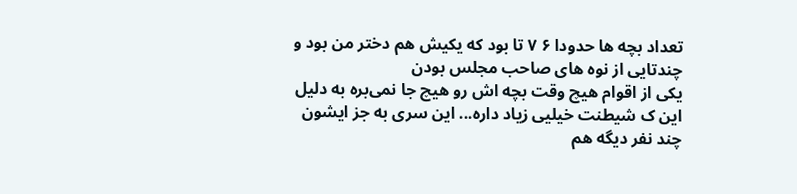تعداد بچه ها حدودا ۶ ۷ تا بود که یکیش هم دختر من بود و چندتایی از نوه های صاحب مجلس بودن
یکی از اقوام هیچ وقت بچه اش رو هیچ جا نمی‌بره به دلیل این ک شیطنت خیلیی زیاد داره... این سری به جز ایشون چند نفر دیگه هم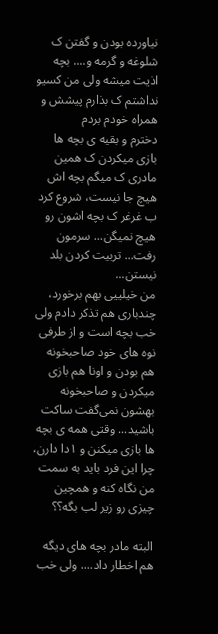نیاورده بودن و گفتن ک شلوغه و گرمه و.... بچه اذیت میشه ولی من کسیو نداشتم ک بذارم پیشش و همراه خودم بردم
دخترم و بقیه ی بچه ها بازی میکردن ک همین مادری ک میگم بچه اش هیچ جا نیست، شروع کرد ب غرغر ک بچه اشون رو هیچ نمیگن... سرمون رفت... تربیت کردن بلد نیستن...
من خیلییی بهم برخورد، چندباری هم تذکر دادم ولی خب بچه است و از طرفی نوه های خود صاحبخونه هم بودن و اونا هم بازی میکردن و صاحبخونه بهشون نمی‌گفت ساکت باشید... وقتی همه ی بچه ها بازی میکنن و ۱دا دارن، چرا این فرد باید به سمت من نگاه کنه و همچین چیزی رو زیر لب بگه؟؟

البته مادر بچه های دیگه هم اخطار داد.... ولی خب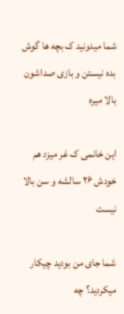شما میدونید ک بچه ها گوش بده نیستن و بازی صداشون بالا میره

این خانمی ک غر میزد هم خودش ۲۶ سالشه و سن بالا نیست

شما جای من بودید چیکار میکردید؟ چه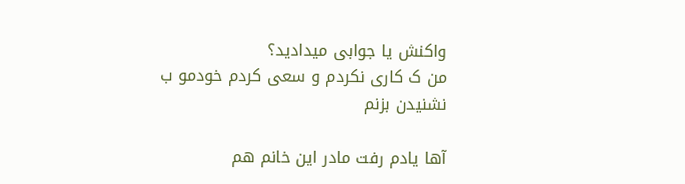واکنش یا جوابی میدادید؟
من ک کاری نکردم و سعی کردم خودمو ب نشنیدن بزنم

آها یادم رفت مادر این خانم هم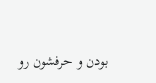بودن و حرفشون رو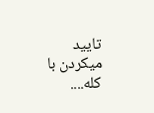تایید میکردن با کله....